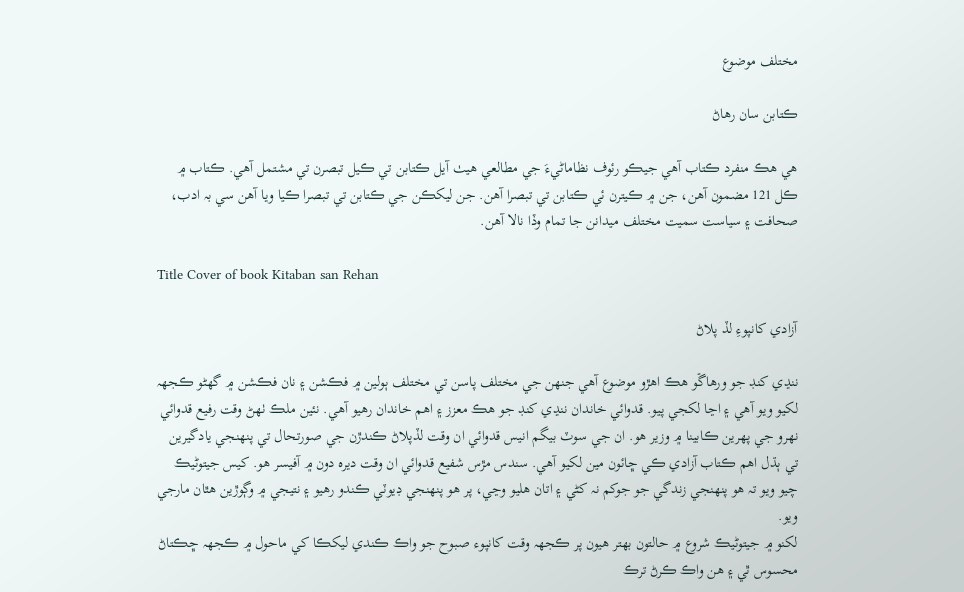مختلف موضوع

ڪتابن سان رھاڻ

ھي ھڪ منفرد ڪتاب آھي جيڪو رئوف نظاماڻيءَ جي مطالعي ھيٺ آيل ڪتابن تي ڪيل تبصرن تي مشتمل آھي. ڪتاب ۾ ڪل 121 مضمون آھن، جن ۾ ڪيترن ئي ڪتابن تي تبصرا آھن. جن ليکڪن جي ڪتابن تي تبصرا ڪيا ويا آھن سي بہ ادب، صحافت ۽ سياست سميت مختلف ميدانن جا تمام وڏا نالا آھن.

Title Cover of book Kitaban san Rehan

آزادي کانپوءِ لڏ پلاڻ

ننڍي کنڊ جو ورهاڱو هڪ اهڙو موضوع آهي جنھن جي مختلف پاسن تي مختلف ٻولين ۾ فڪشن ۽ نان فڪشن ۾ گهڻو ڪجهہ لکيو ويو آهي ۽ اڃا لکجي پيو. قدوائي خاندان ننڍي کنڊ جو هڪ معزز ۽ اهم خاندان رهيو آهي. نئين ملڪ ٺھڻ وقت رفيع قدوائي نھرو جي پھرين ڪابينا ۾ وزير هو. ان جي سوٽ بيگم انيس قدوائي ان وقت لڏپلاڻ ڪندڙن جي صورتحال تي پنھنجي يادگيرين تي ٻڌل اهم ڪتاب آزادي ڪي ڇائون مين لکيو آهي. سندس مڙس شفيع قدوائي ان وقت ديره دون ۾ آفيسر هو. کيس جيتوڻيڪ چيو ويو تہ هو پنھنجي زندگي جو جوکم نہ کڻي ۽ اتان هليو وڃي، پر هو پنھنجي ڊيوٽي ڪندو رهيو ۽ نتيجي ۾ وڳوڙين هٿان مارجي ويو.
لکنو ۾ جيتوڻيڪ شروع ۾ حالتون بھتر هيون پر ڪجهہ وقت کانپوء صبوح جو واڪ ڪندي ليکڪا کي ماحول ۾ ڪجهہ ڇڪتاڻ محسوس ٿي ۽ هن واڪ ڪرڻ ترڪ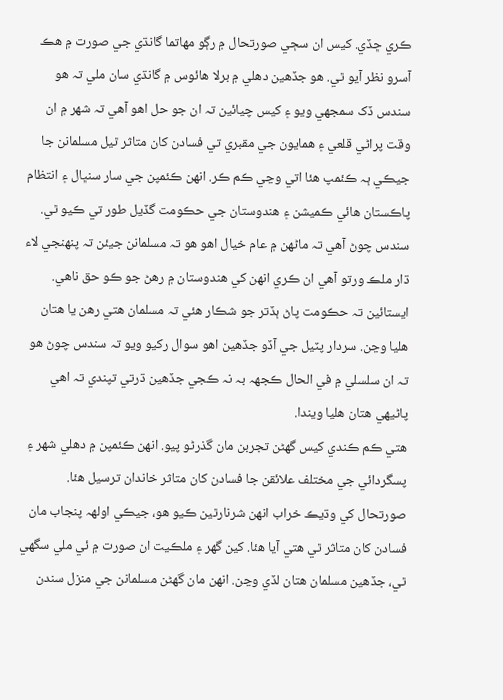ڪري ڇڏي. کيس ان سڄي صورتحال ۾ رڳو مھاتما گانڌي جي صورت ۾ هڪ آسرو نظر آيو ٿي. هو جڏهين دھلي ۾ برلا هائوس ۾ گانڌي سان ملي تہ هو سندس ڏک سمجهي ويو ۽ کيس چيائين تہ ان جو حل اهو آهي تہ شھر ۾ ان وقت پراڻي قلعي ۽ همايون جي مقبري تي فسادن کان متاثر ٿيل مسلمانن جا جيڪي ٻہ ڪئمپ هئا اتي وڃي ڪم ڪر. انھن ڪئمپن جي سار سنڀال ۽ انتظام پاڪستان هائي ڪميشن ۽ هندوستان جي حڪومت گڏيل طور تي ڪيو ٿي.
سندس چوڻ آهي تہ ماڻھن ۾ عام خيال اهو هو تہ مسلمانن جيئن تہ پنھنجي لاء ڌار ملڪ ورتو آهي ان ڪري انھن کي هندوستان ۾ رهڻ جو ڪو حق ناهي. ايستائين تہ حڪومت پاڻ ٻڏتر جو شڪار هئي تہ مسلمان هتي رهن يا هتان هليا وڃن. سردار پٽيل جي آڏو جڏهين اهو سوال رکيو ويو تہ سندس چوڻ هو تہ ان سلسلي ۾ في الحال ڪجهہ بہ نہ ڪجي جڏهين ڌرتي تپندي تہ اهي پاڻيھي هتان هليا ويندا.
هتي ڪم ڪندي کيس گهڻن تجربن مان گذرڻو پيو. انھن ڪئمپن ۾ دھلي شھر ۽ پسگردائي جي مختلف علائقن جا فسادن کان متاثر خاندان ترسيل هئا. صورتحال کي وڌيڪ خراب انھن شرنارٿين ڪيو هو، جيڪي اولھہ پنجاب مان فسادن کان متاثر ٿي هتي آيا هئا. کين گهر ۽ ملڪيت ان صورت ۾ ئي ملي سگهي ٿي، جڏهين مسلمان هتان لڏي وڃن. انھن مان گهڻن مسلمانن جي منزل سندن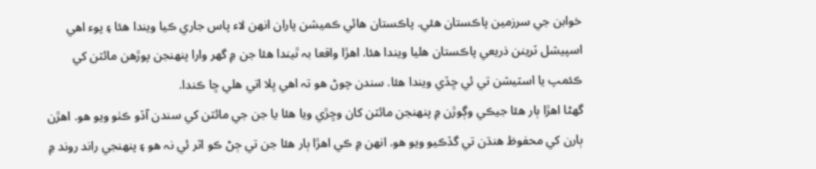خوابن جي سرزمين پاڪستان هئي. پاڪستان هائي ڪميشن پاران انھن لاء پاس جاري ڪيا ويندا هئا ۽ پوء اهي اسپيشل ٽرينن ذريعي پاڪستان هليا ويندا هئا. اهڙا واقعا بہ ٿيندا هئا جن ۾ گهر وارا پنھنجن پوڙهن مائٽن کي ڪئمپ يا اسٽيشن تي ئي ڇڏي ويندا هئا. سندن چوڻ هو تہ اهي ڀلا اتي هلي ڇا ڪندا.
گهڻا اهڙا ٻار هئا جيڪي وڳوڙن ۾ پنھنجن مائٽن کان وڇڙي ويا هئا يا جن جي مائٽن کي سندن آڏو ڪٺو ويو هو. اهڙن ٻارن کي محفوظ هنڌن تي گڏڪيو ويو هو. انھن ۾ ڪي اهڙا ٻار هئا جن تي ڄڻ ڪو اثر ئي نہ هو ۽ پنھنجي راند روند ۾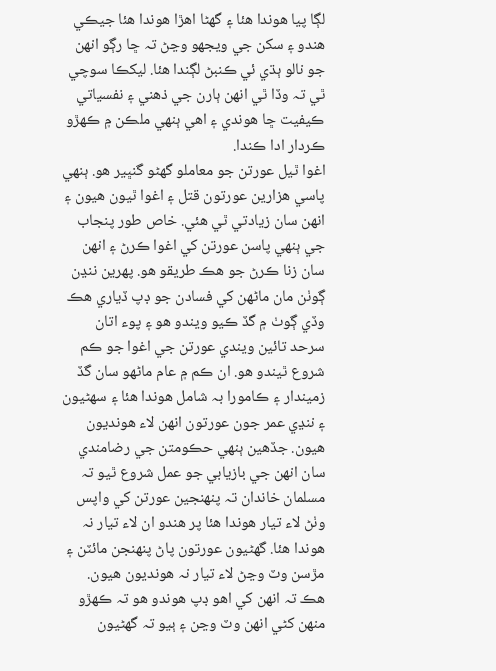لڳا پيا هوندا هئا ۽ گهڻا اهڙا هوندا هئا جيڪي هندو ۽ سکن جي ويجهو وڃڻ تہ ڇا رڳو انھن جو نالو ٻڌي ئي ڪنبڻ لڳندا هئا. ليکڪا سوچي ٿي تہ وڏا ٿي انھن ٻارن جي ذهني ۽ نفسياتي ڪيفيت ڇا هوندي ۽ اهي ٻنھي ملڪن ۾ ڪھڙو ڪردار ادا ڪندا.
اغوا ٿيل عورتن جو معاملو گهڻو گنڀير هو. ٻنھي پاسي هزارين عورتون قتل ۽ اغوا ٿيون هيون ۽ انھن سان زيادتي ٿي هئي. خاص طور پنجاب جي ٻنھي پاسن عورتن کي اغوا ڪرڻ ۽ انھن سان زنا ڪرڻ جو هڪ طريقو هو. پھرين ننڍن ڳوٺن مان ماڻھن کي فسادن جو ڊپ ڏياري هڪ وڏي ڳوٺ ۾ گڏ ڪيو ويندو هو ۽ پوء اتان سرحد تائين ويندي عورتن جي اغوا جو ڪم شروع ٿيندو هو. ان ڪم ۾ عام ماڻھو سان گڏ زميندار ۽ ڪامورا بہ شامل هوندا هئا ۽ سھڻيون ۽ ننڍي عمر جون عورتون انھن لاء هونديون هيون. جڏهين ٻنھي حڪومتن جي رضامندي سان انھن جي بازيابي جو عمل شروع ٿيو تہ مسلمان خاندان تہ پنھنجين عورتن کي واپس وٺڻ لاء تيار هوندا هئا پر هندو ان لاء تيار نہ هوندا هئا. گهڻيون عورتون پاڻ پنھنجن مائٽن ۽ مڙسن وٽ وڃڻ لاء تيار نہ هونديون هيون. هڪ تہ انھن کي اهو ڊپ هوندو هو تہ ڪھڙو منھن کڻي انھن وٽ وڃن ۽ ٻيو تہ گهڻيون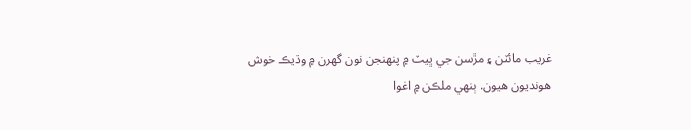غريب مائٽن ۽ مڙسن جي ڀيٽ ۾ پنھنجن نون گهرن ۾ وڌيڪ خوش هونديون هيون. ٻنھي ملڪن ۾ اغوا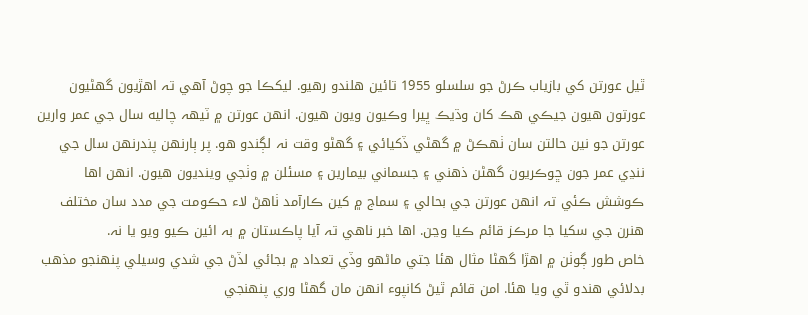ٿيل عورتن کي بازياب ڪرڻ جو سلسلو 1955 تائين هلندو رهيو. ليکڪا جو چوڻ آهي تہ اهڙيون گهڻيون عورتون هيون جيڪي هڪ کان وڌيڪ ڀيرا وڪيون ويون هيون. انھن عورتن ۾ ٽيھہ چاليه سال جي عمر وارين عورتن جو نين حالتن سان ٺھڪڻ ۾ گهڻي ڏکيائي ۽ گهڻو وقت نہ لڳندو هو. پر ٻارنھن پندرنھن سال جي ننڍي عمر جون ڇوڪريون گهڻن ذهني ۽ جسماني بيمارين ۽ مسئلن ۾ وٺجي وينديون هيون. انھن اها ڪوشش ڪئي تہ انھن عورتن جي بحالي ۽ سماج ۾ کين ڪارآمد ٺاهڻ لاء حڪومت جي مدد سان مختلف هنرن جي سکيا جا مرڪز قائم ڪيا وڃن. اها خبر ناهي تہ آيا پاڪستان ۾ بہ ائين ڪيو ويو يا نہ.
خاص طور ڳوٺن ۾ اهڙا گهڻا مثال هئا جتي ماڻھو وڏي تعداد ۾ بجائي لڏڻ جي شدي وسيلي پنھنجو مذهب بدلائي هندو ٿي ويا هئا. امن قائم ٿيڻ کانپوء انھن مان گهڻا وري پنھنجي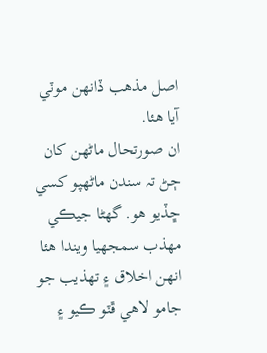اصل مذهب ڏانھن موٽي آيا هئا.
ان صورتحال ماڻھن کان ڄڻ تہ سندن ماڻهپو کسي ڇڏيو هو. گهڻا جيڪي مھذب سمجهيا ويندا هئا انھن اخلاق ۽ تھذيب جو جامو لاهي ڦٽو ڪيو ۽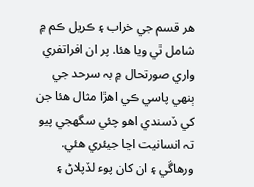هر قسم جي خراب ۽ ڪريل ڪم ۾ شامل ٿي ويا هئا. پر ان افراتفري واري صورتحال ۾ بہ سرحد جي ٻنھي پاسي ڪي اهڙا مثال هئا جن کي ڏسندي اهو چئي سگهجي پيو تہ انسانيت اڃا جيئري هئي.
ورهاڱي ۽ ان کان پوء لڏپلاڻ ۽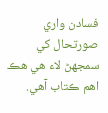فسادن واري صورتحال کي سمجهڻ لاء هي هڪ اهم ڪتاب آهي.